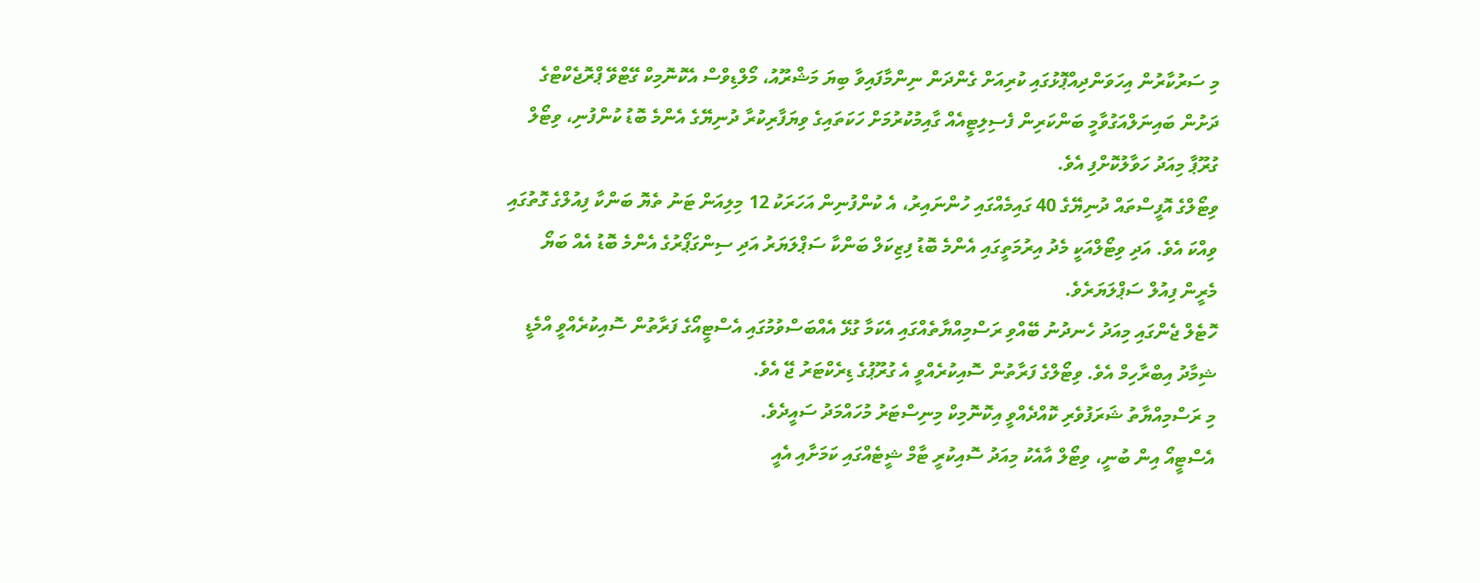މި ސަރުކާރުން އިހަވަންދިއްޕޮޅުގައި ކުރިއަށް ގެންދަން ނިންމާފައިވާ ބިޔަ މަޝްރޫއު، މޯލްޑިވްސް އެކޮނޮމިކް ގޭޓްވޭ ޕްރޮޖެކްޓްގެ ދަށުން ބައިނަލްއަގުވާމީ ބަންކަރިން ފެސިލިޓީއެއް ގާއިމުކުރުމަށް ހަކަތައިގެ ވިޔަފާރިކުރާ ދުނިޔޭގެ އެންމެ ބޮޑު ކުންފުނި، ވިޓޯލް ގުރޫޕާ މިއަދު ހަވާލުކޮށްފި އެވެ.
ވިޓޯލްގެ އޮފީސްތައް ދުނިޔޭގެ 40 ގައިމެއްގައި ހުންނައިރު، އެ ކުންފުނިން އަހަރަކު 12 މިލިއަން ޓަނު ތެޔޮ ބަންކާ ފިއުލްގެ ގޮތުގައި ވިއްކަ އެވެ. އަދި ވިޓޯލްއަކީ މެދު އިރުމަތީގައި އެންމެ ބޮޑު ފިޒިކަލް ބަންކާ ސަޕްލަޔަރު އަދި ސިންގަޕޯރުގެ އެންމެ ބޮޑު އެއް ބަޔޯ މެރީން ފިއުލް ސަޕްލަޔަރެވެ.
ހޮޓެލް ޖެންގައި މިއަދު ހެނދުނު ބޭއްވި ރަސްމިއްޔާތެއްގައި އެކަމާ ގުޅޭ އެއްބަސްވުމުގައި އެސްޓީއޯގެ ފަރާތުން ސޮއިކުރެއްވީ އްމެޑީ ޝިމާދު އިބްރާހިމް އެވެ. ވިޓޯލްގެ ފަރާތުން ސޮއިކުރެއްވީ އެ ގުރޫޕުގެ ޑިރެކްޓަރު ޖޭ އެވެ.
މި ރަސްމިއްޔާތު ޝަރަފުވެރި ކޮއްދެއްވީ އިކޮނޮމިކް މިނިސްޓަރު މުހައްމަދު ސައީދެވެ.
އެސްޓީއޯ އިން ބުނީ، ވިޓޯލް އާއެކު މިއަދު ސޮއިކުރީ ޓާމް ޝީޓެއްގައި ކަމަށާއި އެއީ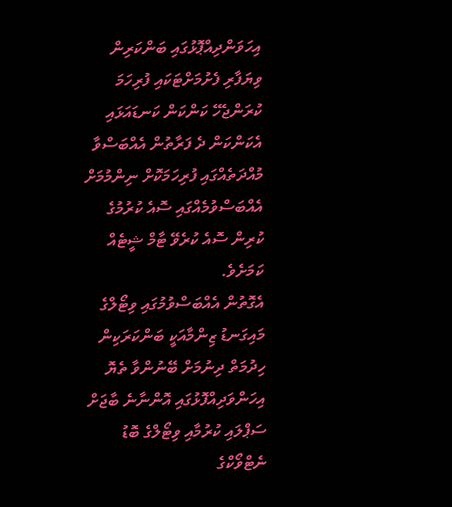އިހަވަންދިއްޕޮޅުގައި ބަންކަރިން ވިޔަފާރި ފެށުމަށްޓަކައި ފުރިހަމަ ކުރަންޖެހޭ ކަންކަން ކަނޑައަޅައި އެކަންކަން ދެ ފަރާތުން އެއްބަސްވާ މުއްދަތެއްގައި ފުރިހަމަކޮށް ނިންމުމަށް އެއްބަސްވުމެއްގައި ސޮއެ ކުރުމުގެ ކުރިން ސޮއެ ކުރެވޭ ޓާމް ޝީޓެއް ކަމަށެވެ.
އެގޮތުން އެއްބަސްވުމުގައި ވިޓޯލްގެ މައިގަނޑު ޒިންމާއަކީ ބަންކަރަކިން ހިދުމަތް ދިނުމަށް ބޭނުންވާ ތެޔޮ އިހަންވަދިއްފޮޅުގައި އޮންނާނެ ބާޖަށް ސަޕްލައި ކުރުމާއި ވިޓޯލްގެ ބޮޑު ނެޓްވޯކްގެ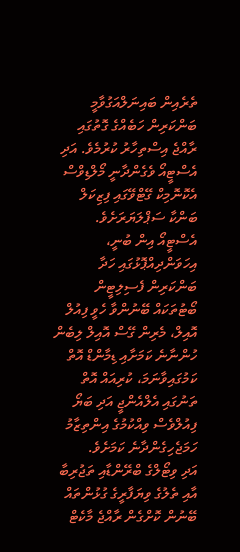ތެރެއިން ބައިނަލްއަގުވާމީ ބަންކަރިން ހަބެއްގެ ގޮތުގައި ރާއްޖެ އިސްތިހާރު ކުރުމެވެ. އަދި އެސްޓީއޯ ވެގެންދާނީ މޯލްޑިވްސް އެކޮނޮމިކް ގޭޓްވޭގައި ފިޒިކަލް ބަންކާ ސަޕްލަޔަރަށެވެ.
އެސްޓީއޯ އިން ބުނީ، އިހަވަންދިއްޕޮޅުގައި ހަދާ ބަންކަރިން ފެސިލިޓީން ބޯޓުތަކައް ބޭނުންވާ ހެވީ ފިއުލް އޮއިލް، މެރިން ގޭސް އޮއިލް ލިބެން ހުންނާނެ ކަމަށާއި ޑިމާންޑް އޮތް ކަމުގައިވާނަމަ، ކުރިއައް އޮތް ތަނުގައި އެލްއެންޖީ އަދި ބަޔޯ ފިއުލްވެސް ވިއްކުމުގެ އިންތިޒާމު ހަމަޖެހިގެންދާނެ ކަމަށެވެ.
އަދި ވިޓޯލްގެ ބްރޭންޑާއި ތަޖުރިބާ އާއި ތެލުގެ ވިޔަފާރީގެ ގުޅުންތައް ބޭނުން ކޮށްގެން ރާއްޖެ މާކެޓް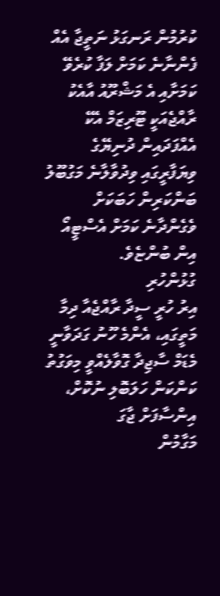ކުރުމުން ރަނގަޅު ނަތީޖާ އެއް ފެންނާނެ ކަމަށް ލަފާ ކުރެވޭ ކަމަށާއި އެ މަޝްރޫއު އާއެކު ރާއްޖެއަކީ ޓޫރިޒަމް އެކޭ އެއްފަދައިން ދުނިޔޭގެ ވިޔަފާރީގައި ވިދުވާލާނެ މަގުބޫލު ބަންކަރިން ހަބަކަށް ވެގެންދާނެ ކަމަށް އެސްޓީއޯ އިން ބުންޏެވެ.
ގުޅުންހުރި
އިރު ހުރީ ސީދާ ރާއްޖެއާ ދިމާ މަތީގައި، އެންމެ ހޫނު ގަދަވާނީ
މެޑަމް ސާޖިދާ ގޮވާލެއްވީ މިވަގުތު ކަންކަން ހަލަބޮލި ނުކޮށް، އިންސާފަށް ޖާގަ
މަގާމުން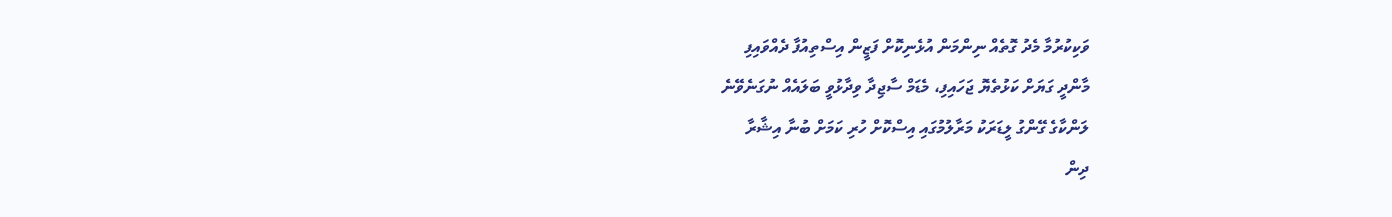ވަކިކުރުމާ މެދު ގޮތެއް ނިންމަން އުޅެނިކޮށް ފަޒީން އިސްތިއުފާ ދެއްވައިފި
މާންދީ ގަޔަށް ކަޅުތެޔޮ ޖަހައިފި، މެޑަމް ސާޖިދާ ވިދާޅުވީ ބަލައެއް ނުގަނެވޭނެ
ލަންކާގެ ގޭންގު ލީޑަރަކު މަރާލުމުގައި އިސްކޮށް ހުރި ކަމަށް ބުނާ އިޝާރާ
ދިން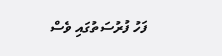ފަހު ފުރުސަތުގައި ވެސް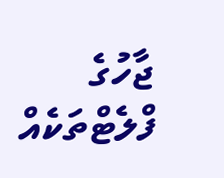ޖާހުގެ ފްލެޓްތަކެއް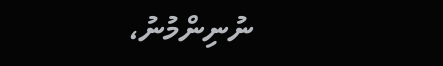ނުނިންމުނު،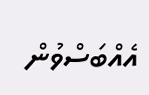އެއްބަސްވުން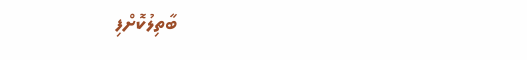ބާތިލުކޮށްފި